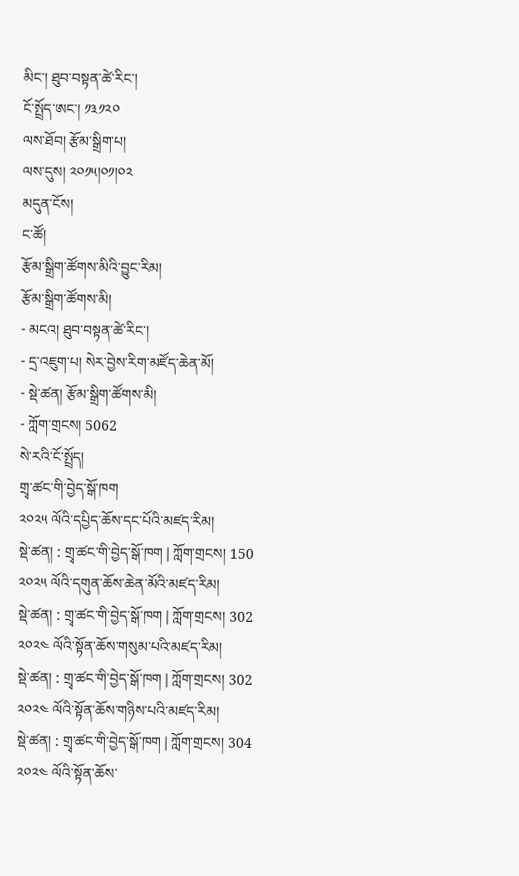མིང་། ཐུབ་བསྟན་ཚེ་རིང་།
ངོ་སྤྲོད་ཨང་། ༡༣༡༢༠
ལས་ཐོབ། རྩོམ་སྒྲིག་པ།
ལས་དུས། ༢༠༡༥།༠༡།༠༢
མདུན་ངོས།
ང་ཚོ།
རྩོམ་སྒྲིག་ཚོགས་མིའི་བྱུང་རིམ།
རྩོམ་སྒྲིག་ཚོགས་མི།
- མངའ། ཐུབ་བསྟན་ཚེ་རིང་།
- དྲ་འཇུག་པ། སེར་བྱེས་རིག་མཛོད་ཆེན་མོ།
- སྡེ་ཚན། རྩོམ་སྒྲིག་ཚོགས་མི།
- ཀློག་གྲངས། 5062
སེ་རའི་ངོ་སྤྲོད།
གྲྭ་ཚང་གི་བྱེད་སྒོ་ཁག
༢༠༢༥ ལོའི་དཔྱིད་ཆོས་དང་པོའི་མཛད་རིམ།
སྡེ་ཚན། : གྲྭ་ཚང་གི་བྱེད་སྒོ་ཁག | ཀློག་གྲངས། 150
༢༠༢༥ ལོའི་དགུན་ཆོས་ཆེན་མོའི་མཛད་རིམ།
སྡེ་ཚན། : གྲྭ་ཚང་གི་བྱེད་སྒོ་ཁག | ཀློག་གྲངས། 302
༢༠༢༤ ལོའི་སྟོན་ཆོས་གསུམ་པའི་མཛད་རིམ།
སྡེ་ཚན། : གྲྭ་ཚང་གི་བྱེད་སྒོ་ཁག | ཀློག་གྲངས། 302
༢༠༢༤ ལོའི་སྟོན་ཆོས་གཉིས་པའི་མཛད་རིམ།
སྡེ་ཚན། : གྲྭ་ཚང་གི་བྱེད་སྒོ་ཁག | ཀློག་གྲངས། 304
༢༠༢༤ ལོའི་སྟོན་ཆོས་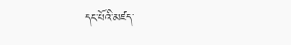དང་པོའི་མཛད་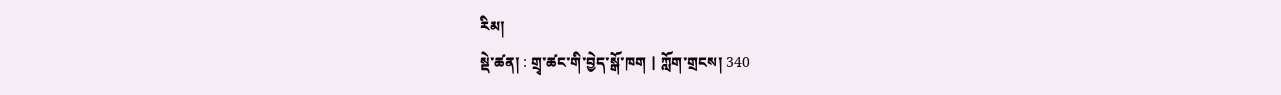རིམ།
སྡེ་ཚན། : གྲྭ་ཚང་གི་བྱེད་སྒོ་ཁག | ཀློག་གྲངས། 340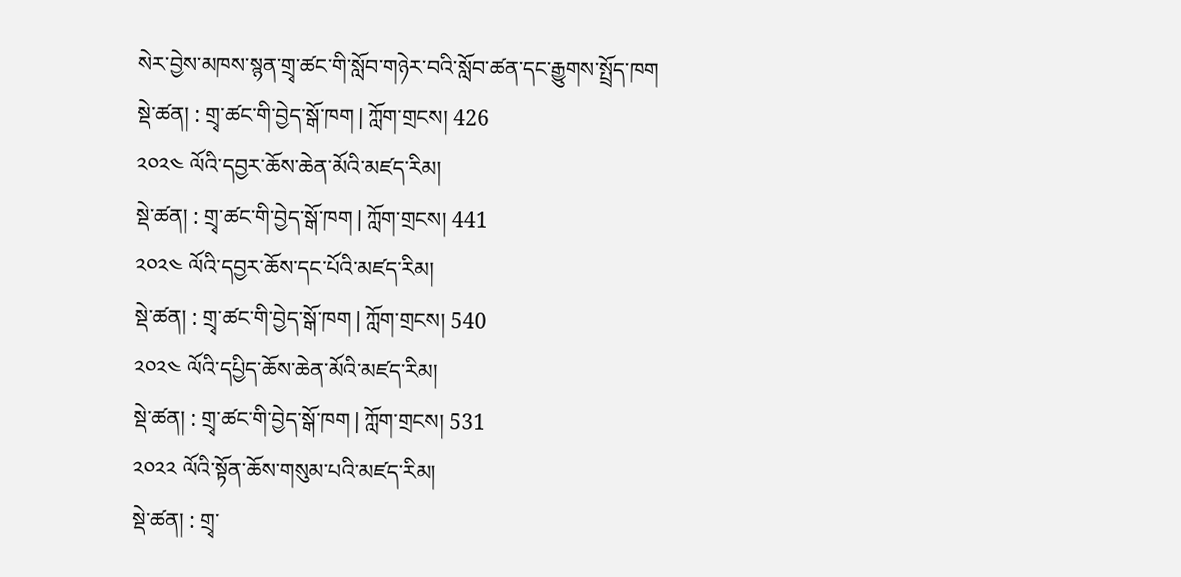སེར་བྱེས་མཁས་སྙན་གྲྭ་ཚང་གི་སློབ་གཉེར་བའི་སློབ་ཚན་དང་རྒྱུགས་སྤྲོད་ཁག
སྡེ་ཚན། : གྲྭ་ཚང་གི་བྱེད་སྒོ་ཁག | ཀློག་གྲངས། 426
༢༠༢༤ ལོའི་དབྱར་ཆོས་ཆེན་མོའི་མཛད་རིམ།
སྡེ་ཚན། : གྲྭ་ཚང་གི་བྱེད་སྒོ་ཁག | ཀློག་གྲངས། 441
༢༠༢༤ ལོའི་དབྱར་ཆོས་དང་པོའི་མཛད་རིམ།
སྡེ་ཚན། : གྲྭ་ཚང་གི་བྱེད་སྒོ་ཁག | ཀློག་གྲངས། 540
༢༠༢༤ ལོའི་དཔྱིད་ཆོས་ཆེན་མོའི་མཛད་རིམ།
སྡེ་ཚན། : གྲྭ་ཚང་གི་བྱེད་སྒོ་ཁག | ཀློག་གྲངས། 531
༢༠༢༢ ལོའི་སྟོན་ཆོས་གསུམ་པའི་མཛད་རིམ།
སྡེ་ཚན། : གྲྭ་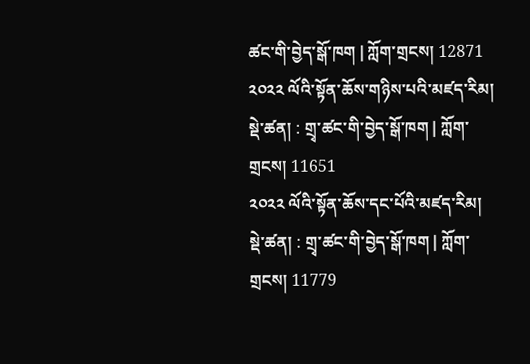ཚང་གི་བྱེད་སྒོ་ཁག | ཀློག་གྲངས། 12871
༢༠༢༢ ལོའི་སྟོན་ཆོས་གཉིས་པའི་མཛད་རིམ།
སྡེ་ཚན། : གྲྭ་ཚང་གི་བྱེད་སྒོ་ཁག | ཀློག་གྲངས། 11651
༢༠༢༢ ལོའི་སྟོན་ཆོས་དང་པོའི་མཛད་རིམ།
སྡེ་ཚན། : གྲྭ་ཚང་གི་བྱེད་སྒོ་ཁག | ཀློག་གྲངས། 11779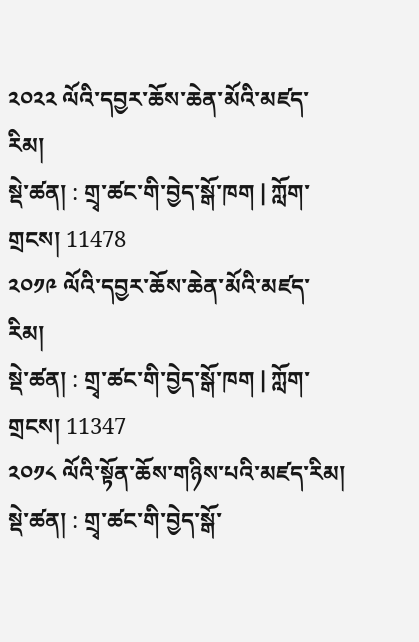༢༠༢༢ ལོའི་དབྱར་ཆོས་ཆེན་མོའི་མཛད་རིམ།
སྡེ་ཚན། : གྲྭ་ཚང་གི་བྱེད་སྒོ་ཁག | ཀློག་གྲངས། 11478
༢༠༡༩ ལོའི་དབྱར་ཆོས་ཆེན་མོའི་མཛད་རིམ།
སྡེ་ཚན། : གྲྭ་ཚང་གི་བྱེད་སྒོ་ཁག | ཀློག་གྲངས། 11347
༢༠༡༨ ལོའི་སྟོན་ཆོས་གཉིས་པའི་མཛད་རིམ།
སྡེ་ཚན། : གྲྭ་ཚང་གི་བྱེད་སྒོ་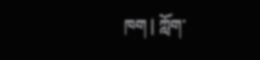ཁག | ཀློག་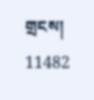གྲངས། 11482